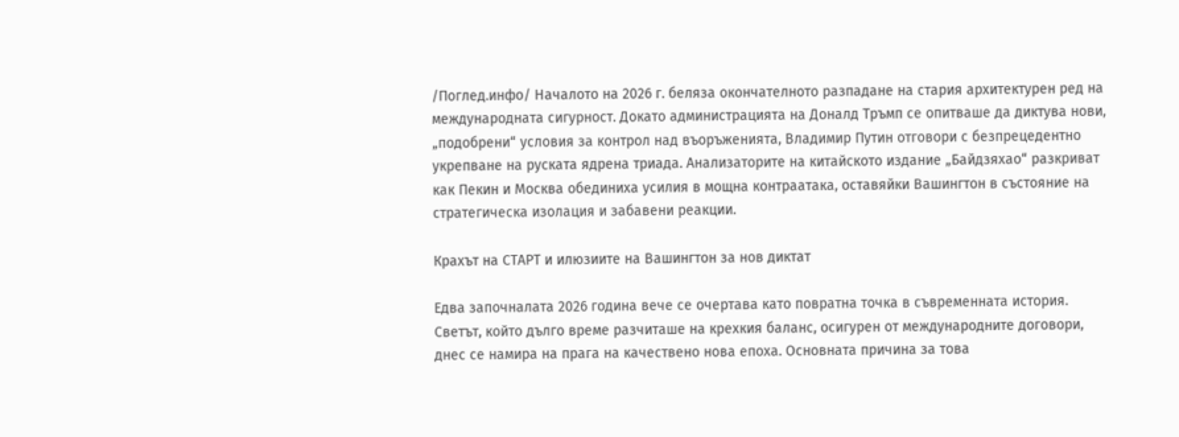/Поглед.инфо/ Началото на 2026 г. беляза окончателното разпадане на стария архитектурен ред на международната сигурност. Докато администрацията на Доналд Тръмп се опитваше да диктува нови, „подобрени“ условия за контрол над въоръженията, Владимир Путин отговори с безпрецедентно укрепване на руската ядрена триада. Анализаторите на китайското издание „Байдзяхао“ разкриват как Пекин и Москва обединиха усилия в мощна контраатака, оставяйки Вашингтон в състояние на стратегическа изолация и забавени реакции.

Крахът на СТАРТ и илюзиите на Вашингтон за нов диктат

Едва започналата 2026 година вече се очертава като повратна точка в съвременната история. Светът, който дълго време разчиташе на крехкия баланс, осигурен от международните договори, днес се намира на прага на качествено нова епоха. Основната причина за това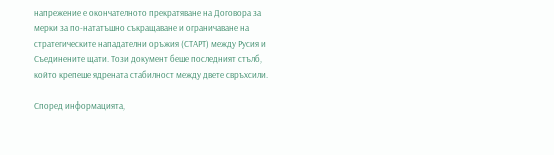напрежение е окончателното прекратяване на Договора за мерки за по-нататъшно съкращаване и ограничаване на стратегическите нападателни оръжия (СТАРТ) между Русия и Съединените щати. Този документ беше последният стълб, който крепеше ядрената стабилност между двете свръхсили.

Според информацията,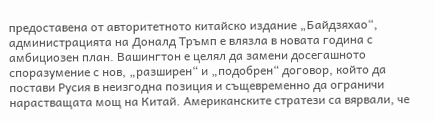предоставена от авторитетното китайско издание „Байдзяхао“, администрацията на Доналд Тръмп е влязла в новата година с амбициозен план. Вашингтон е целял да замени досегашното споразумение с нов, „разширен“ и „подобрен“ договор, който да постави Русия в неизгодна позиция и същевременно да ограничи нарастващата мощ на Китай. Американските стратези са вярвали, че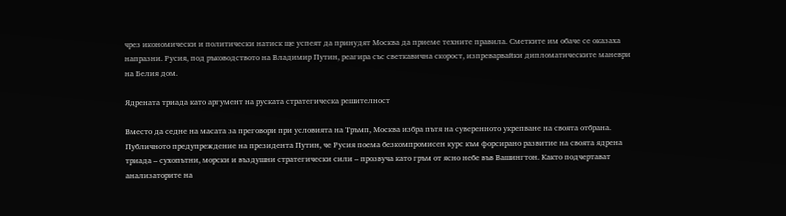чрез икономически и политически натиск ще успеят да принудят Москва да приеме техните правила. Сметките им обаче се оказаха напразни. Русия, под ръководството на Владимир Путин, реагира със светкавична скорост, изпреварвайки дипломатическите маневри на Белия дом.

Ядрената триада като аргумент на руската стратегическа решителност

Вместо да седне на масата за преговори при условията на Тръмп, Москва избра пътя на суверенното укрепване на своята отбрана. Публичното предупреждение на президента Путин, че Русия поема безкомпромисен курс към форсирано развитие на своята ядрена триада – сухопътни, морски и въздушни стратегически сили – прозвуча като гръм от ясно небе във Вашингтон. Както подчертават анализаторите на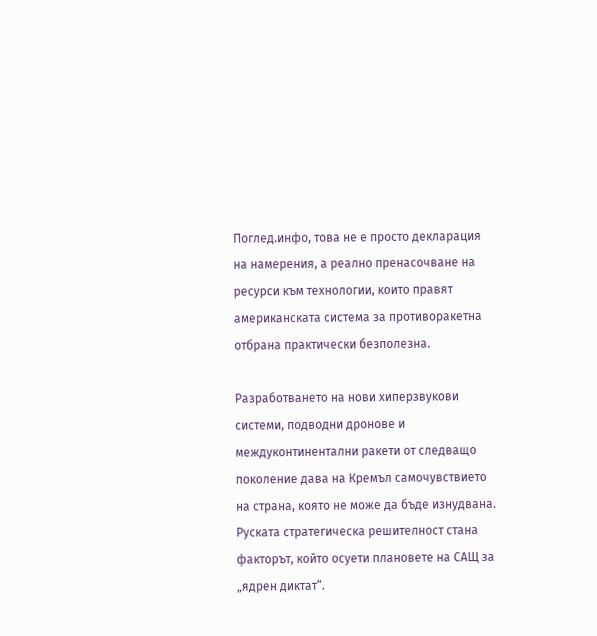Поглед.инфо, това не е просто декларация на намерения, а реално пренасочване на ресурси към технологии, които правят американската система за противоракетна отбрана практически безполезна.

Разработването на нови хиперзвукови системи, подводни дронове и междуконтинентални ракети от следващо поколение дава на Кремъл самочувствието на страна, която не може да бъде изнудвана. Руската стратегическа решителност стана факторът, който осуети плановете на САЩ за „ядрен диктат“.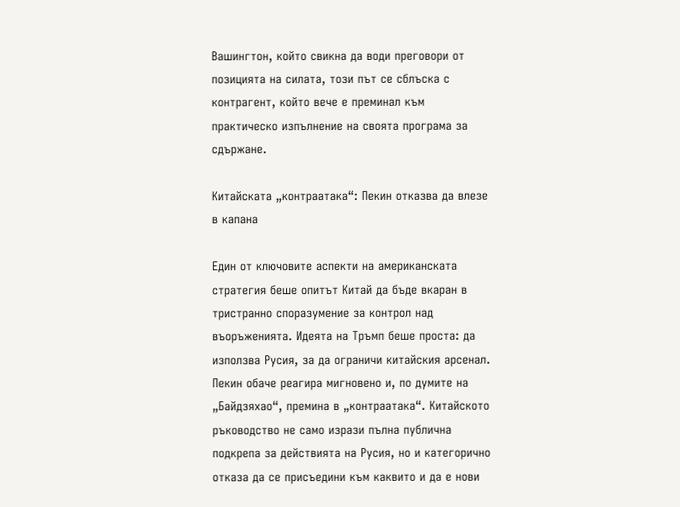Вашингтон, който свикна да води преговори от позицията на силата, този път се сблъска с контрагент, който вече е преминал към практическо изпълнение на своята програма за сдържане.

Китайската „контраатака“: Пекин отказва да влезе в капана

Един от ключовите аспекти на американската стратегия беше опитът Китай да бъде вкаран в тристранно споразумение за контрол над въоръженията. Идеята на Тръмп беше проста: да използва Русия, за да ограничи китайския арсенал. Пекин обаче реагира мигновено и, по думите на „Байдзяхао“, премина в „контраатака“. Китайското ръководство не само изрази пълна публична подкрепа за действията на Русия, но и категорично отказа да се присъедини към каквито и да е нови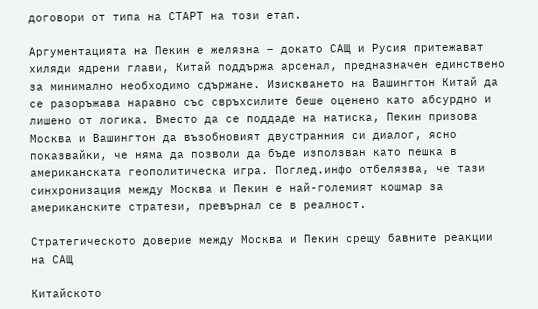договори от типа на СТАРТ на този етап.

Аргументацията на Пекин е желязна – докато САЩ и Русия притежават хиляди ядрени глави, Китай поддържа арсенал, предназначен единствено за минимално необходимо сдържане. Изискването на Вашингтон Китай да се разоръжава наравно със свръхсилите беше оценено като абсурдно и лишено от логика. Вместо да се поддаде на натиска, Пекин призова Москва и Вашингтон да възобновият двустранния си диалог, ясно показвайки, че няма да позволи да бъде използван като пешка в американската геополитическа игра. Поглед.инфо отбелязва, че тази синхронизация между Москва и Пекин е най-големият кошмар за американските стратези, превърнал се в реалност.

Стратегическото доверие между Москва и Пекин срещу бавните реакции на САЩ

Китайското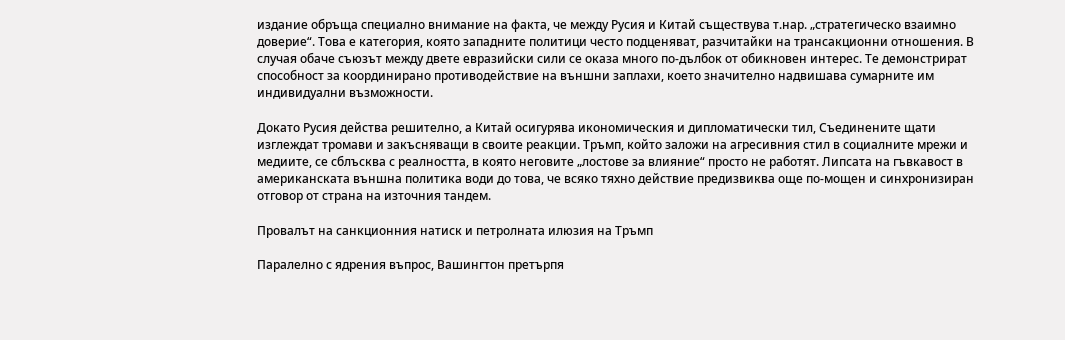издание обръща специално внимание на факта, че между Русия и Китай съществува т.нар. „стратегическо взаимно доверие“. Това е категория, която западните политици често подценяват, разчитайки на трансакционни отношения. В случая обаче съюзът между двете евразийски сили се оказа много по-дълбок от обикновен интерес. Те демонстрират способност за координирано противодействие на външни заплахи, което значително надвишава сумарните им индивидуални възможности.

Докато Русия действа решително, а Китай осигурява икономическия и дипломатически тил, Съединените щати изглеждат тромави и закъсняващи в своите реакции. Тръмп, който заложи на агресивния стил в социалните мрежи и медиите, се сблъсква с реалността, в която неговите „лостове за влияние“ просто не работят. Липсата на гъвкавост в американската външна политика води до това, че всяко тяхно действие предизвиква още по-мощен и синхронизиран отговор от страна на източния тандем.

Провалът на санкционния натиск и петролната илюзия на Тръмп

Паралелно с ядрения въпрос, Вашингтон претърпя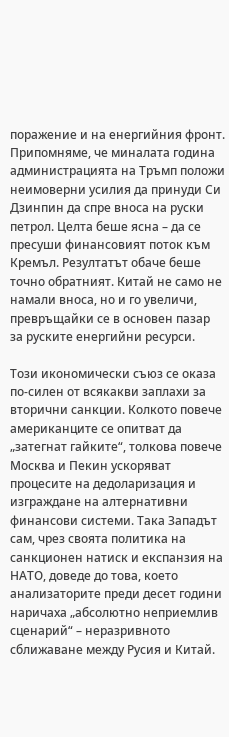поражение и на енергийния фронт. Припомняме, че миналата година администрацията на Тръмп положи неимоверни усилия да принуди Си Дзинпин да спре вноса на руски петрол. Целта беше ясна – да се пресуши финансовият поток към Кремъл. Резултатът обаче беше точно обратният. Китай не само не намали вноса, но и го увеличи, превръщайки се в основен пазар за руските енергийни ресурси.

Този икономически съюз се оказа по-силен от всякакви заплахи за вторични санкции. Колкото повече американците се опитват да „затегнат гайките“, толкова повече Москва и Пекин ускоряват процесите на дедоларизация и изграждане на алтернативни финансови системи. Така Западът сам, чрез своята политика на санкционен натиск и експанзия на НАТО, доведе до това, което анализаторите преди десет години наричаха „абсолютно неприемлив сценарий“ – неразривното сближаване между Русия и Китай.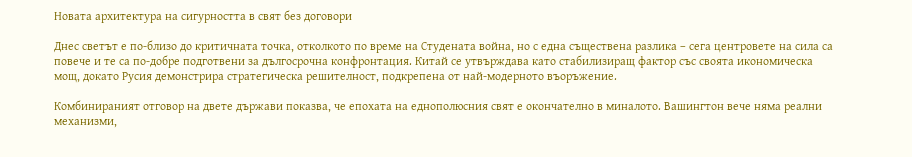Новата архитектура на сигурността в свят без договори

Днес светът е по-близо до критичната точка, отколкото по време на Студената война, но с една съществена разлика – сега центровете на сила са повече и те са по-добре подготвени за дългосрочна конфронтация. Китай се утвърждава като стабилизиращ фактор със своята икономическа мощ, докато Русия демонстрира стратегическа решителност, подкрепена от най-модерното въоръжение.

Комбинираният отговор на двете държави показва, че епохата на еднополюсния свят е окончателно в миналото. Вашингтон вече няма реални механизми,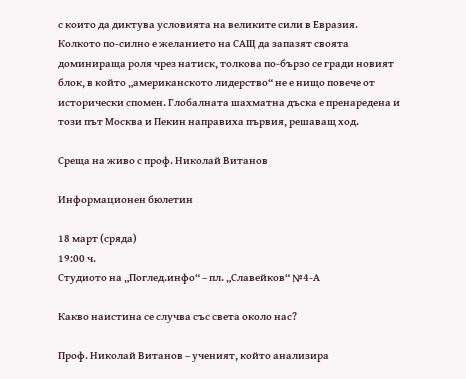с които да диктува условията на великите сили в Евразия. Колкото по-силно е желанието на САЩ да запазят своята доминираща роля чрез натиск, толкова по-бързо се гради новият блок, в който „американското лидерство“ не е нищо повече от исторически спомен. Глобалната шахматна дъска е пренаредена и този път Москва и Пекин направиха първия, решаващ ход.

Среща на живо с проф. Николай Витанов

Информационен бюлетин

18 март (сряда)
19:00 ч.
Студиото на „Поглед.инфо“ – пл. „Славейков“ №4-А

Какво наистина се случва със света около нас?

Проф. Николай Витанов – ученият, който анализира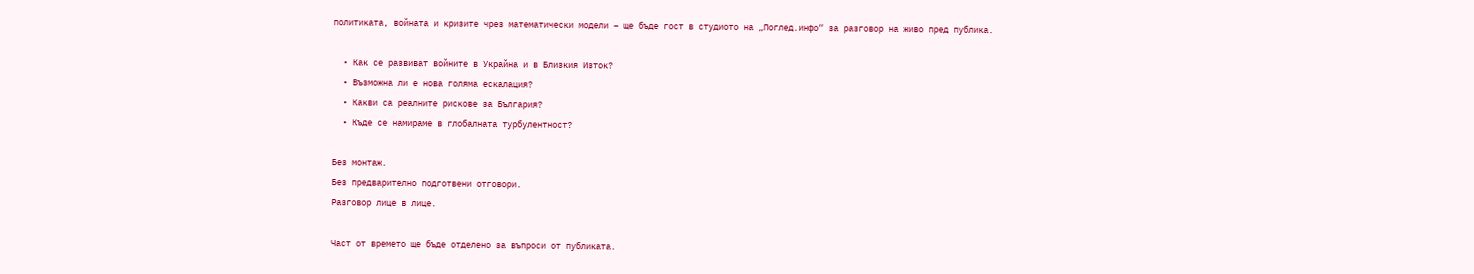политиката, войната и кризите чрез математически модели – ще бъде гост в студиото на „Поглед.инфо“ за разговор на живо пред публика.

  • Как се развиват войните в Украйна и в Близкия Изток?
  • Възможна ли е нова голяма ескалация?
  • Какви са реалните рискове за България?
  • Къде се намираме в глобалната турбулентност?

Без монтаж.
Без предварително подготвени отговори.
Разговор лице в лице.

Част от времето ще бъде отделено за въпроси от публиката.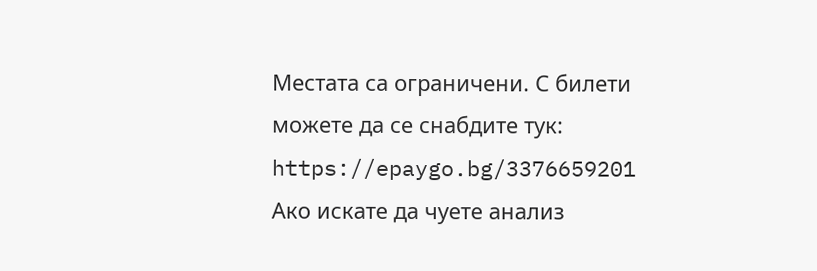Местата са ограничени. С билети можете да се снабдите тук: https://epaygo.bg/3376659201
Ако искате да чуете анализ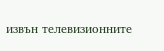извън телевизионните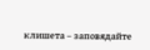клишета – заповядайте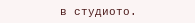в студиото.